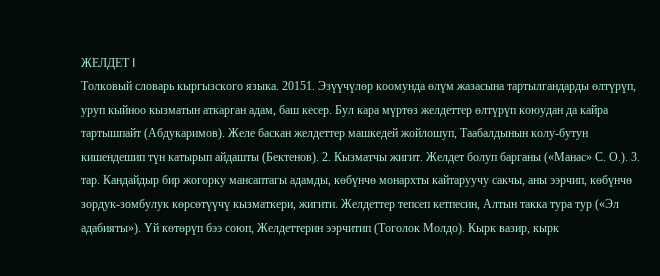ЖЕЛДЕТ I
Толковый словарь кыргызского языка. 20151. Эзүүчүлөр коомунда өлүм жазасына тартылгандарды өлтүрүп, уруп кыйноо кызматын аткарган адам, баш кесер. Бул кара мүртөз желдеттер өлтүрүп коюудан да кайра тартышпайт (Абдукаримов). Желе баскан желдеттер машкедей жойлошуп, Таабалдынын колу-бутун кишендешип түн катырып айдашты (Бектенов). 2. Кызматчы жигит. Желдет болуп барганы («Манас» С. О.). 3. тар. Кандайдыр бир жогорку мансаптагы адамды, көбүнчө монархты кайтаруучу сакчы, аны ээрчип, көбүнчө зордук-зомбулук көрсөтүүчү кызматкери, жигити. Желдеттер тепсеп кетпесин, Алтын такка тура тур («Эл адабияты»). Үй көтөрүп бээ союп, Желдеттерин ээрчитип (Тоголок Молдо). Кырк вазир, кырк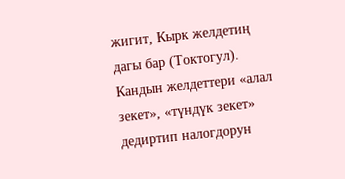жигит, Кырк желдетиң дагы бар (Токтогул). Кандын желдеттери «алал зекет», «түндүк зекет» дедиртип налогдорун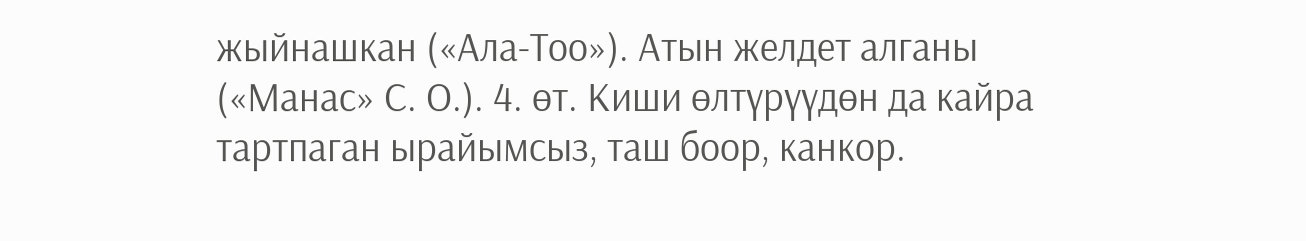жыйнашкан («Ала-Тоо»). Атын желдет алганы («Манас» С. О.). 4. өт. Киши өлтүрүүдөн да кайра тартпаган ырайымсыз, таш боор, канкор.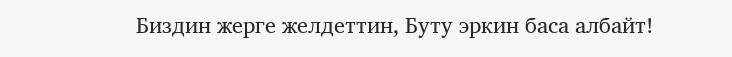Биздин жерге желдеттин, Буту эркин баса албайт!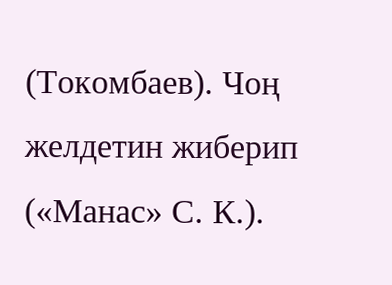(Токомбаев). Чоң желдетин жиберип («Манас» С. К.).